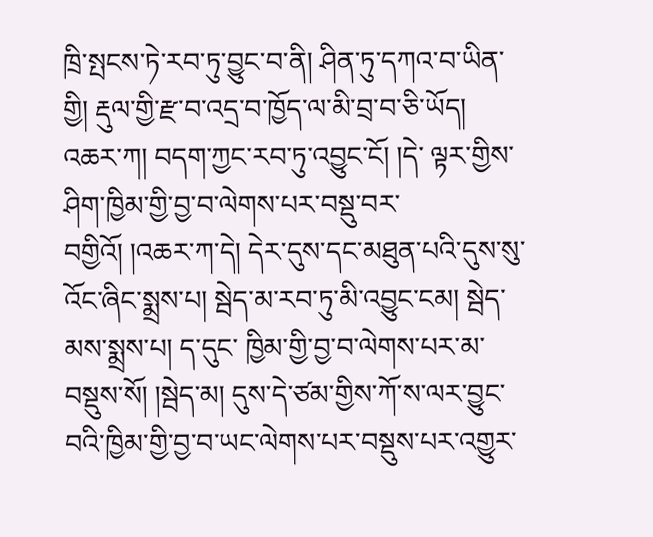ཁྲི་སྤངས་ཏེ་རབ་ཏུ་བྱུང་བ་ནི། ཤིན་ཏུ་དཀའ་བ་ཡིན་གྱི། རྡུལ་གྱི་རྫ་བ་འདྲ་བ་ཁྱོད་ལ་མི་བྲ་བ་ཅི་ཡོད། འཆར་ཀ། བདག་ཀྱང་རབ་ཏུ་འབྱུང་ངོ། །དེ་ ལྟར་གྱིས་ཤིག་ཁྱིམ་གྱི་བྱ་བ་ལེགས་པར་བསྡུ་བར་བགྱིའོ། །འཆར་ཀ་དེ། དེར་དུས་དང་མཐུན་པའི་དུས་སུ་འོང་ཞིང་སྨྲས་པ། སྦེད་མ་རབ་ཏུ་མི་འབྱུང་ངམ། སྦེད་མས་སྨྲས་པ། ད་དུང་ ཁྱིམ་གྱི་བྱ་བ་ལེགས་པར་མ་བསྡུས་སོ། །སྦེད་མ། དུས་དེ་ཙམ་གྱིས་ཀོ་ས་ལར་བྱུང་བའི་ཁྱིམ་གྱི་བྱ་བ་ཡང་ལེགས་པར་བསྡུས་པར་འགྱུར་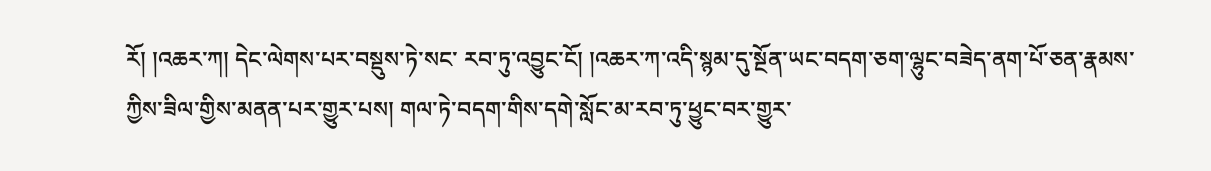རོ། །འཆར་ཀ། དེང་ལེགས་པར་བསྡུས་ཏེ་སང་ རབ་ཏུ་འབྱུང་ངོ། །འཆར་ཀ་འདི་སྙམ་དུ་སྔོན་ཡང་བདག་ཅག་ལྷུང་བཟེད་ནག་པོ་ཅན་རྣམས་ཀྱིས་ཟིལ་གྱིས་མནན་པར་གྱུར་པས། གལ་ཏེ་བདག་གིས་དགེ་སློང་མ་རབ་ཏུ་ཕྱུང་བར་གྱུར་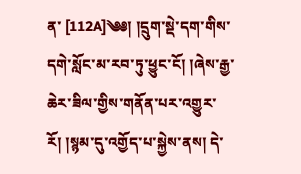ན་ [112A]༄༅། །དྲུག་སྡེ་དག་གིས་དགེ་སློང་མ་རབ་ཏུ་ཕྱུང་ངོ། །ཞེས་རྒྱ་ཆེར་ཟིལ་གྱིས་གནོན་པར་འགྱུར་རོ། །སྙམ་དུ་འགྱོད་པ་སྐྱེས་ནས། དེ་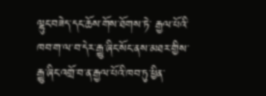ལྷུང་བཟེད་དང་ཆོས་གོས་ཐོགས་ཏེ་ རྒྱལ་པོའི་ཁབ་ག་ལ་བ་དེར་རྒྱུ་ཞིང་སོང་ནས་མཐར་གྱིས་རྒྱུ་ཞིང་འགྲོ་བ་ན་རྒྱལ་པོའི་ཁབ་ཏུ་ཕྱིན་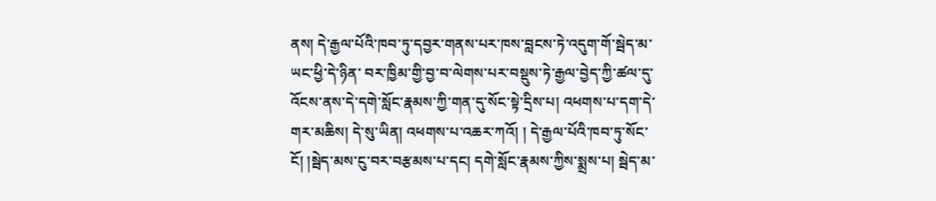ནས། དེ་རྒྱལ་པོའི་ཁབ་ཏུ་དབྱར་གནས་པར་ཁས་བླངས་ཏེ་འདུག་གོ་སྦེད་མ་ཡང་ཕྱི་དེ་ཉིན་ བར་ཁྱིམ་གྱི་བྱ་བ་ལེགས་པར་བསྡུས་ཏེ་རྒྱལ་བྱེད་ཀྱི་ཚལ་དུ་འོངས་ནས་དེ་དགེ་སློང་རྣམས་ཀྱི་གན་དུ་སོང་སྟེ་དྲིས་པ། འཕགས་པ་དག་དེ་གར་མཆིས། དེ་སུ་ཡིན། འཕགས་པ་འཆར་ཀའོ། ། དེ་རྒྱལ་པོའི་ཁབ་ཏུ་སོང་ངོ། །སྦེད་མས་ངུ་བར་བརྩམས་པ་དང། དགེ་སློང་རྣམས་ཀྱིས་སྨྲས་པ། སྦེད་མ་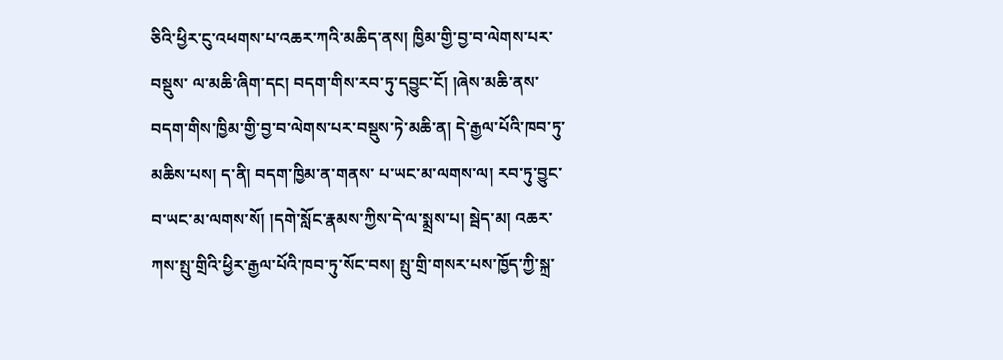ཅིའི་ཕྱིར་ངུ་འཕགས་པ་འཆར་ཀའི་མཆིད་ནས། ཁྱིམ་གྱི་བྱ་བ་ལེགས་པར་བསྡུས་ ལ་མཆི་ཞིག་དང། བདག་གིས་རབ་ཏུ་དབྱུང་ངོ། །ཞེས་མཆི་ནས་བདག་གིས་ཁྱིམ་གྱི་བྱ་བ་ལེགས་པར་བསྡུས་ཏེ་མཆི་ན། དེ་རྒྱལ་པོའི་ཁབ་ཏུ་མཆིས་པས། ད་ནི། བདག་ཁྱིམ་ན་གནས་ པ་ཡང་མ་ལགས་ལ། རབ་ཏུ་བྱུང་བ་ཡང་མ་ལགས་སོ། །དགེ་སློང་རྣམས་ཀྱིས་དེ་ལ་སྨྲས་པ། སྦེད་མ། འཆར་ཀས་སྤུ་གྲིའི་ཕྱིར་རྒྱལ་པོའི་ཁབ་ཏུ་སོང་བས། སྤུ་གྲི་གསར་པས་ཁྱོད་ཀྱི་སྐྲ་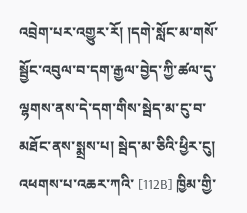འབྲེག་པར་འགྱུར་རོ། །དགེ་སློང་མ་གསོ་སྦྱོང་འབུལ་བ་དག་རྒྱལ་བྱེད་ཀྱི་ཚལ་དུ་ལྷགས་ནས་དེ་དག་གིས་སྦེད་མ་ངུ་བ་མཐོང་ནས་སྨྲས་པ། སྦེད་མ་ཅིའི་ཕྱིར་ངུ། འཕགས་པ་འཆར་ཀའི་ [112B] ཁྱིམ་གྱི་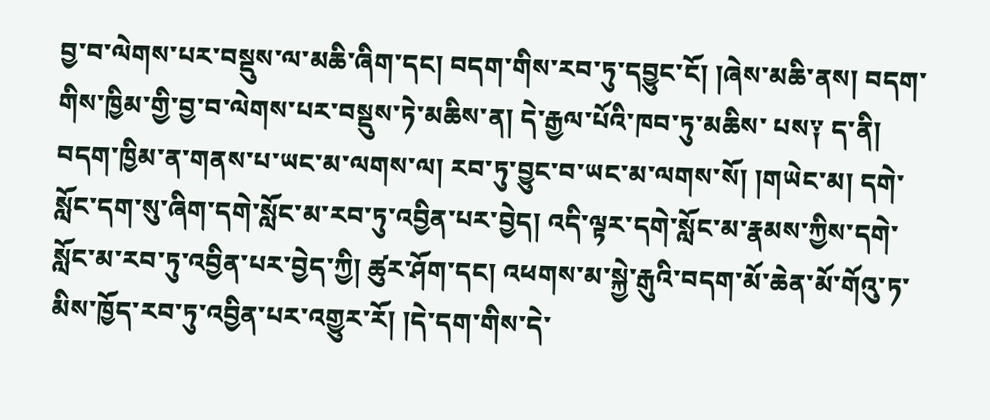བྱ་བ་ལེགས་པར་བསྡུས་ལ་མཆི་ཞིག་དང། བདག་གིས་རབ་ཏུ་དབྱུང་ངོ། །ཞེས་མཆི་ནས། བདག་གིས་ཁྱིམ་གྱི་བྱ་བ་ལེགས་པར་བསྡུས་ཏེ་མཆིས་ན། དེ་རྒྱལ་པོའི་ཁབ་ཏུ་མཆིས་ པས༑ ད་ནི། བདག་ཁྱིམ་ན་གནས་པ་ཡང་མ་ལགས་ལ། རབ་ཏུ་བྱུང་བ་ཡང་མ་ལགས་སོ། །གཡེང་མ། དགེ་སློང་དག་སུ་ཞིག་དགེ་སློང་མ་རབ་ཏུ་འབྱིན་པར་བྱེད། འདི་ལྟར་དགེ་སློང་མ་རྣམས་ཀྱིས་དགེ་ སློང་མ་རབ་ཏུ་འབྱིན་པར་བྱེད་ཀྱི། ཚུར་ཤོག་དང། འཕགས་མ་སྐྱེ་རྒུའི་བདག་མོ་ཆེན་མོ་གོའུ་ཏ་མིས་ཁྱོད་རབ་ཏུ་འབྱིན་པར་འགྱུར་རོ། །དེ་དག་གིས་དེ་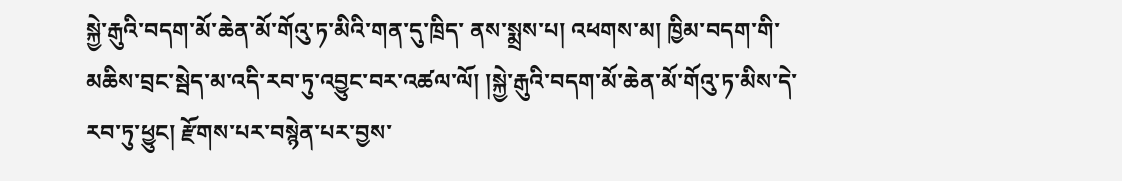སྐྱེ་རྒུའི་བདག་མོ་ཆེན་མོ་གོའུ་ཏ་མིའི་གན་དུ་ཁྲིད་ ནས་སྨྲས་པ། འཕགས་མ། ཁྱིམ་བདག་གི་མཆིས་བྲང་སྦེད་མ་འདི་རབ་ཏུ་འབྱུང་བར་འཚལ་ལོ། །སྐྱེ་རྒུའི་བདག་མོ་ཆེན་མོ་གོའུ་ཏ་མིས་དེ་རབ་ཏུ་ཕྱུང། རྫོགས་པར་བསྙེན་པར་བྱས་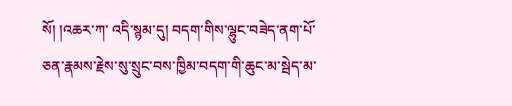སོ། །འཆར་ཀ་ འདི་སྙམ་དུ། བདག་གིས་ལྷུང་བཟེད་ནག་པོ་ཅན་རྣམས་རྗེས་སུ་སྲུང་བས་ཁྱིམ་བདག་གི་ཆུང་མ་སྦེད་མ་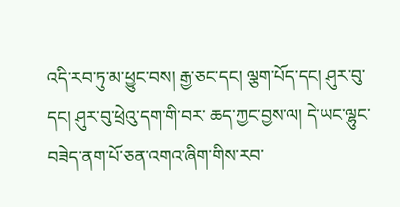འདི་རབ་ཏུ་མ་ཕྱུང་བས། རྒྱ་ཅང་དང། ལྕག་པོད་དང། ཤུར་བུ་དང། ཤུར་བུ་ཕྲེའུ་དག་གི་བར་ ཆད་ཀྱང་བྱས་ལ། དེ་ཡང་ལྷུང་བཟེད་ནག་པོ་ཅན་འགའ་ཞིག་གིས་རབ་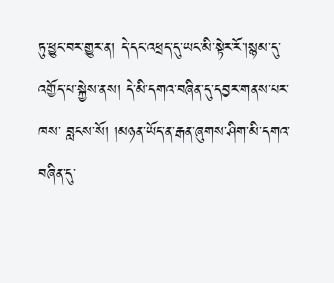ཏུ་ཕྱུང་བར་གྱུར་ན། དེ་དང་འཕྲད་དུ་ཡང་མི་སྟེར་རོ་།སྙམ་དུ་འགྱོད་པ་སྐྱེས་ནས། དེ་མི་དགའ་བཞིན་དུ་དབྱར་གནས་པར་ཁས་ བླངས་སོ། །མཉན་ཡོད་ན་རྒན་ཞུགས་ཤིག་མི་དགའ་བཞིན་དུ་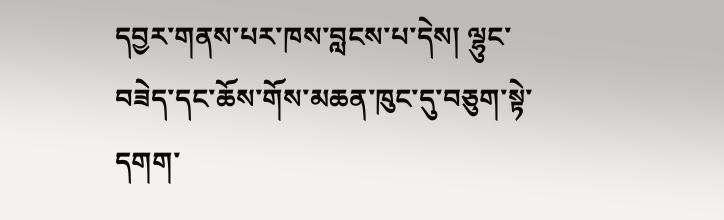དབྱར་གནས་པར་ཁས་བླངས་པ་དེས། ལྷུང་བཟེད་དང་ཆོས་གོས་མཆན་ཁུང་དུ་བཅུག་སྟེ་དགག་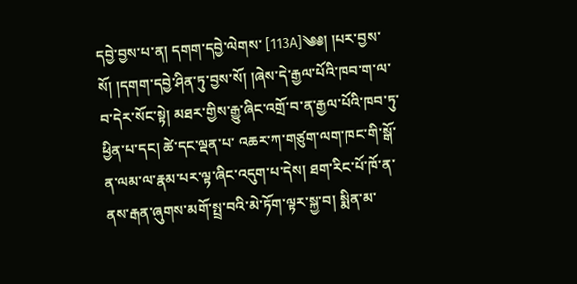དབྱེ་བྱས་པ་ན། དགག་དབྱེ་ལེགས་ [113A]༄༅། །པར་བྱས་སོ། །དགག་དབྱེ་ཤིན་ཏུ་བྱས་སོ། །ཞེས་དེ་རྒྱལ་པོའི་ཁབ་ག་ལ་བ་དེར་སོང་སྟེ། མཐར་གྱིས་རྒྱུ་ཞིང་འགྲོ་བ་ན་རྒྱལ་པོའི་ཁབ་ཏུ་ཕྱིན་པ་དང། ཚེ་དང་ལྡན་པ་ འཆར་ཀ་གཙུག་ལག་ཁང་གི་སྒོ་ན་ལམ་ལ་རྣམ་པར་ལྟ་ཞིང་འདུག་པ་དེས། ཐག་རིང་པོ་ཁོ་ན་ནས་རྒན་ཞུགས་མགོ་སྤྲ་བའི་མེ་ཏོག་ལྟར་སྐྱ་བ། སྨིན་མ་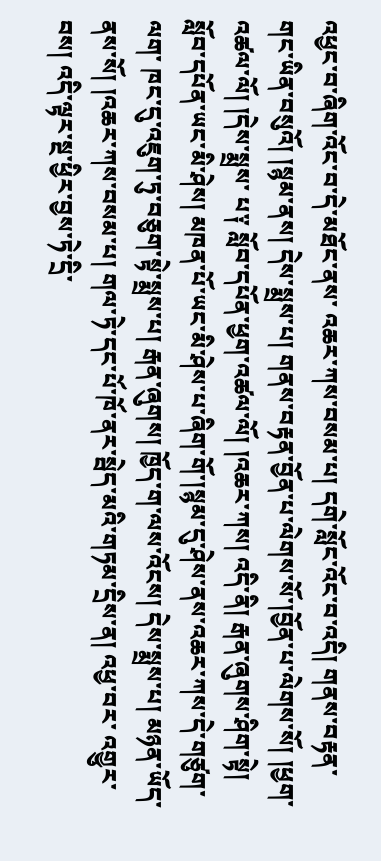འཕྱང་བ་ཞིག་འོང་བ་དེ་མཐོང་ནས་ འཆར་ཀས་བསམ་པ། དགེ་སློང་འོང་བ་འདི། གནས་བརྟན་གང་ཡིན་བསུའོ། །སྙམ་ནས། དེས་སྨྲས་པ། གནས་བརྟན་བྱོན་པ་ལེགས་སོ་།བྱོན་པ་ལེགས་སོ། །ཕྱག་འཚལ་ལོ། །དེས་སྨྲས་ པ༑ སློབ་དཔོན་ཕྱག་འཚལ་ལོ། །འཆར་ཀས། འདི་ནི། རྒན་ཞུགས་ཤིག་སྟེ། སློབ་དཔོན་ཡང་མི་ཤེས། མཁན་པོ་ཡང་མི་ཤེས་པ་ཞིག་གོ་།སྙམ་དུ་ཤེས་ནས་འཆར་ཀས་དེ་གཙུག་ལག་ ཁང་དུ་འཇུག་ཏུ་བཅུག་སྟེ་སྨྲས་པ། རྒན་ཞུགས། ཁྱོད་ག་ལས་འོངས། དེས་སྨྲས་པ། མཉན་ཡོད་ནས་སོ། །འཆར་ཀས་བསམ་པ། གལ་ཏེ་དང་པོ་ཁོ་ནར་སྦེད་མའི་གཏམ་དྲིས་ན། འཕྱ་བར་ འགྱུར་བས། འདི་ལྟར་སྔ་ཕྱིར་བྱས་ཏེ་དྲི་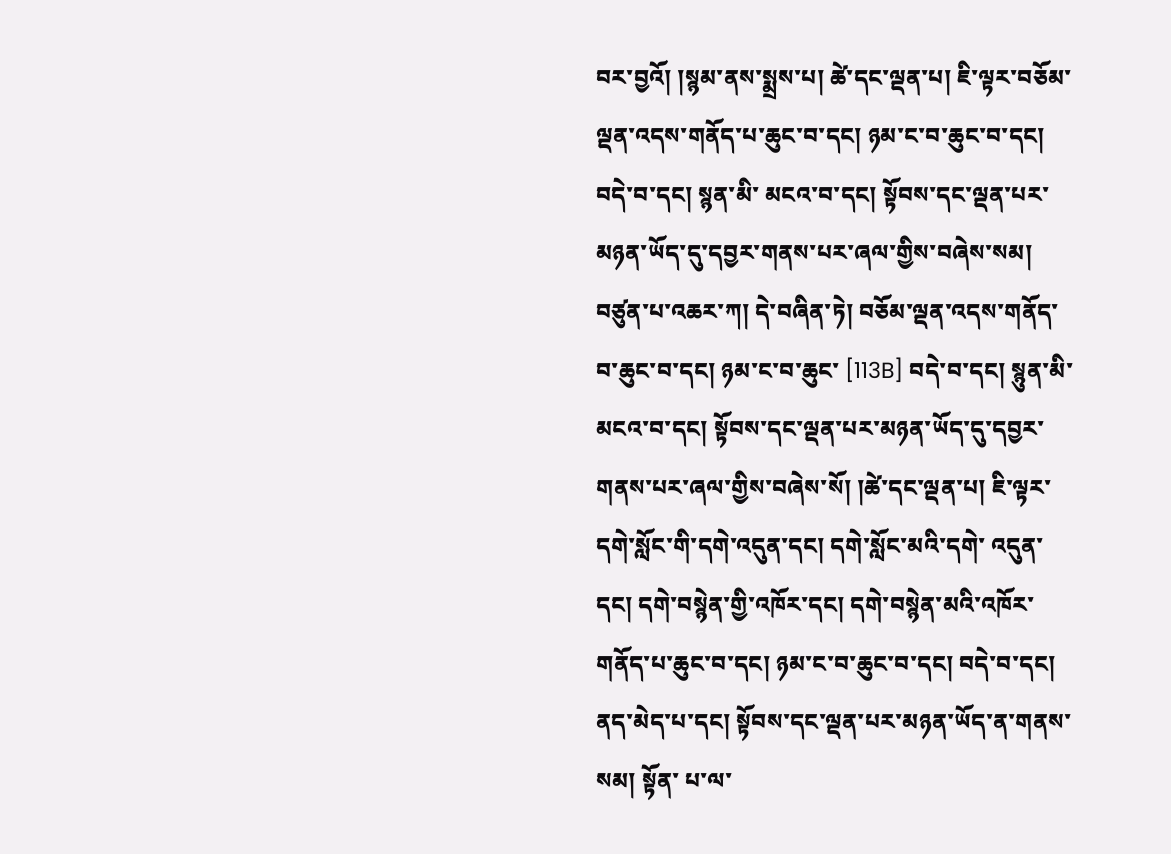བར་བྱའོ། །སྙམ་ནས་སྨྲས་པ། ཚེ་དང་ལྡན་པ། ཇི་ལྟར་བཅོམ་ལྡན་འདས་གནོད་པ་ཆུང་བ་དང། ཉམ་ང་བ་ཆུང་བ་དང། བདེ་བ་དང། སྙན་མི་ མངའ་བ་དང། སྟོབས་དང་ལྡན་པར་མཉན་ཡོད་དུ་དབྱར་གནས་པར་ཞལ་གྱིས་བཞེས་སམ། བཙུན་པ་འཆར་ཀ། དེ་བཞིན་ཏེ། བཅོམ་ལྡན་འདས་གནོད་བ་ཆུང་བ་དང། ཉམ་ང་བ་ཆུང་ [113B] བདེ་བ་དང། སྙུན་མི་མངའ་བ་དང། སྟོབས་དང་ལྡན་པར་མཉན་ཡོད་དུ་དབྱར་གནས་པར་ཞལ་གྱིས་བཞེས་སོ། །ཚེ་དང་ལྡན་པ། ཇི་ལྟར་དགེ་སློང་གི་དགེ་འདུན་དང། དགེ་སློང་མའི་དགེ་ འདུན་དང། དགེ་བསྙེན་གྱི་འཁོར་དང། དགེ་བསྙེན་མའི་འཁོར་གནོད་པ་ཆུང་བ་དང། ཉམ་ང་བ་ཆུང་བ་དང། བདེ་བ་དང། ནད་མེད་པ་དང། སྟོབས་དང་ལྡན་པར་མཉན་ཡོད་ན་གནས་སམ། སྟོན་ པ་ལ་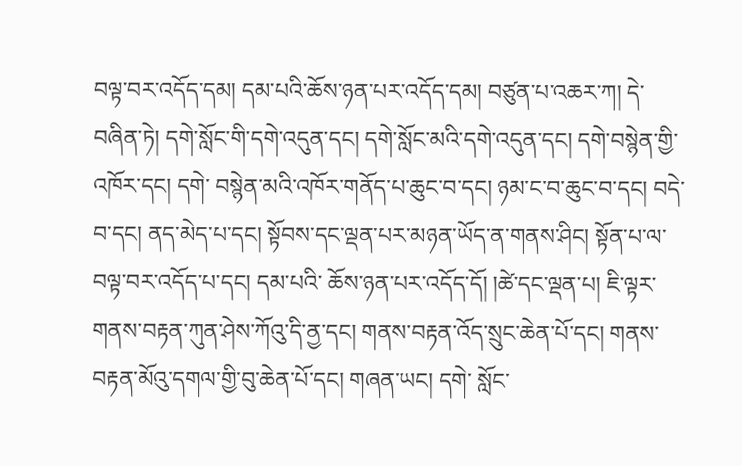བལྟ་བར་འདོད་དམ། དམ་པའི་ཆོས་ཉན་པར་འདོད་དམ། བཙུན་པ་འཆར་ཀ། དེ་བཞིན་ཏེ། དགེ་སློང་གི་དགེ་འདུན་དང། དགེ་སློང་མའི་དགེ་འདུན་དང། དགེ་བསྙེན་གྱི་འཁོར་དང། དགེ་ བསྙེན་མའི་འཁོར་གནོད་པ་ཆུང་བ་དང། ཉམ་ང་བ་ཆུང་བ་དང། བདེ་བ་དང། ནད་མེད་པ་དང། སྟོབས་དང་ལྡན་པར་མཉན་ཡོད་ན་གནས་ཤིང། སྟོན་པ་ལ་བལྟ་བར་འདོད་པ་དང། དམ་པའི་ ཆོས་ཉན་པར་འདོད་དོ། །ཚེ་དང་ལྡན་པ། ཇི་ལྟར་གནས་བརྟན་ཀུན་ཤེས་ཀོའུ་དི་ནྱ་དང། གནས་བརྟན་འོད་སྲུང་ཆེན་པོ་དང། གནས་བརྟན་མོའུ་དགལ་གྱི་བུ་ཆེན་པོ་དང། གཞན་ཡང། དགེ་ སློང་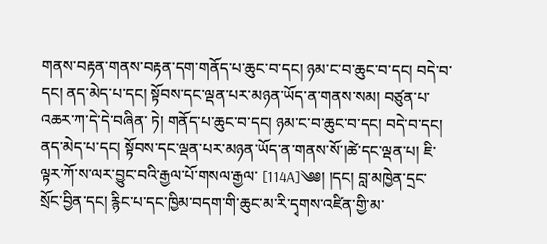གནས་བརྟན་གནས་བརྟན་དག་གནོད་པ་ཆུང་བ་དང། ཉམ་ང་བ་ཆུང་བ་དང། བདེ་བ་དང། ནད་མེད་པ་དང། སྟོབས་དང་ལྡན་པར་མཉན་ཡོད་ན་གནས་སམ། བཙུན་པ་འཆར་ཀ་དེ་དེ་བཞིན་ ཏེ། གནོད་པ་ཆུང་བ་དང། ཉམ་ང་བ་ཆུང་བ་དང། བདེ་བ་དང། ནད་མེད་པ་དང། སྟོབས་དང་ལྡན་པར་མཉན་ཡོད་ན་གནས་སོ་།ཚེ་དང་ལྡན་པ། ཇི་ལྟར་ཀོ་ས་ལར་བྱུང་བའི་རྒྱལ་པོ་གསལ་རྒྱལ་ [114A]༄༅། །དང། བླ་མཁྱེན་དྲང་སྲོང་བྱིན་དང། རྙིང་པ་དང་ཁྱིམ་བདག་གི་ཆུང་མ་རི་དྭགས་འཛིན་གྱི་མ་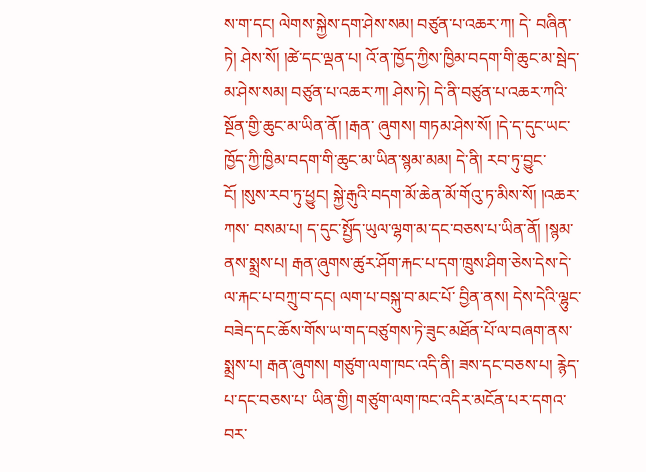ས་ག་དང། ལེགས་སྐྱེས་དག་ཤེས་སམ། བཙུན་པ་འཆར་ཀ། དེ་ བཞིན་ཏེ། ཤེས་སོ། །ཚེ་དང་ལྡན་པ། འོ་ན་ཁྱོད་ཀྱིས་ཁྱིམ་བདག་གི་ཆུང་མ་སྦེད་མ་ཤེས་སམ། བཙུན་པ་འཆར་ཀ། ཤེས་ཏེ། དེ་ནི་བཙུན་པ་འཆར་ཀའི་སྔོན་གྱི་ཆུང་མ་ཡིན་ནོ། །རྒན་ ཞུགས། གཏམ་ཤེས་སོ། །དེ་ད་དུང་ཡང་ཁྱོད་ཀྱི་ཁྱིམ་བདག་གི་ཆུང་མ་ཡིན་སྙམ་མམ། དེ་ནི། རབ་ཏུ་བྱུང་ངོ། །སུས་རབ་ཏུ་ཕྱུང། སྐྱེ་རྒུའི་བདག་མོ་ཆེན་མོ་གོའུ་ཏ་མིས་སོ། །འཆར་ཀས་ བསམ་པ། ད་དུང་སྤྱོད་ཡུལ་ལྷག་མ་དང་བཅས་པ་ཡིན་ནོ། །སྙམ་ནས་སྨྲས་པ། རྒན་ཞུགས་ཚུར་ཤོག་རྐང་པ་དག་ཁྲུས་ཤིག་ཅེས་དེས་དེ་ལ་རྐང་པ་བཀྲུ་བ་དང། ལག་པ་བསྐུ་བ་མང་པོ་ བྱིན་ནས། དེས་དེའི་ལྷུང་བཟེད་དང་ཆོས་གོས་ཡ་གད་བཙུགས་ཏེ་ཟུང་མཐོན་པོ་ལ་བཞག་ནས་སྨྲས་པ། རྒན་ཞུགས། གཙུག་ལག་ཁང་འདི་ནི། ཟས་དང་བཅས་པ། རྙེད་པ་དང་བཅས་པ་ ཡིན་གྱི། གཙུག་ལག་ཁང་འདིར་མངོན་པར་དགའ་བར་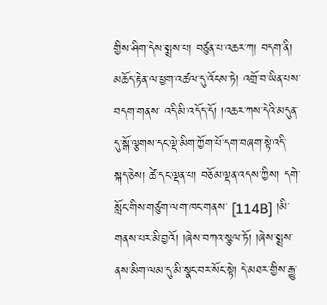གྱིས་ཤིག་དེས་སྨྲས་པ། བཙུན་པ་འཆར་ཀ། བདག་ནི། མཆོད་རྟེན་ལ་ཕྱག་འཚལ་དུ་འོངས་ཏེ། འགྲོ་བ་ཡིན་པས་བདག་གནས་ འདི་མི་འདོད་དོ། །འཆར་ཀས་དེའི་མདུན་དུ་སྒོ་ལྕགས་དང་ལྡེ་མིག་ཀྱོག་པོ་དག་བཞག་སྟེ་འདི་སྐད་ཅེས། ཚེ་དང་ལྡན་པ། བཅོམ་ལྡན་འདས་ཀྱིས། དགེ་སློང་གིས་གཙུག་ལག་ཁང་གནས་ [114B] །མི་གནས་པར་མི་བྱའོ། །ཞེས་བཀའ་སྩལ་ཏོ། །ཞེས་སྨྲས་ནས་མིག་ལམ་དུ་མི་སྣང་བར་སོང་སྟེ། དེ་མཐར་གྱིས་རྒྱུ་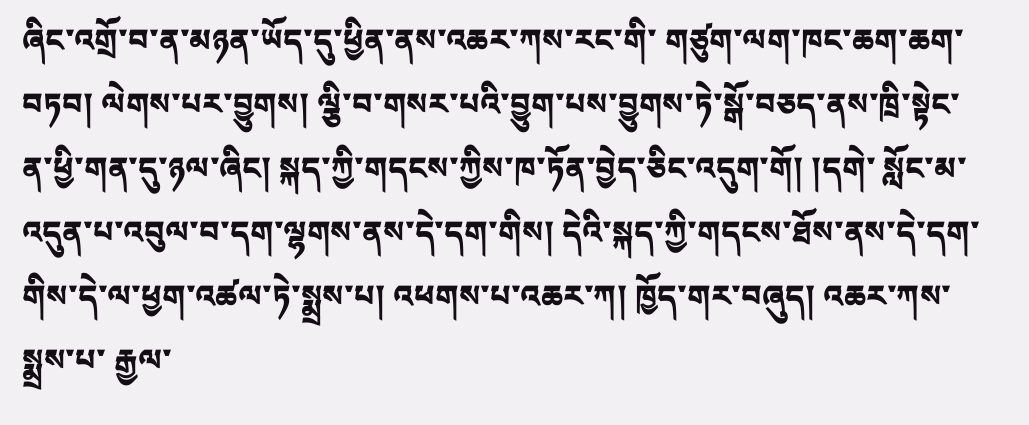ཞིང་འགྲོ་བ་ན་མཉན་ཡོད་དུ་ཕྱིན་ནས་འཆར་ཀས་རང་གི་ གཙུག་ལག་ཁང་ཆག་ཆག་བཏབ། ལེགས་པར་བྱུགས། ལྕི་བ་གསར་པའི་བྱུག་པས་བྱུགས་ཏེ་སྒོ་བཅད་ནས་ཁྲི་སྟེང་ན་ཕྱི་གན་དུ་ཉལ་ཞིང། སྐད་ཀྱི་གདངས་ཀྱིས་ཁ་ཏོན་བྱེད་ཅིང་འདུག་གོ། །དགེ་ སློང་མ་འདུན་པ་འབུལ་བ་དག་ལྷགས་ནས་དེ་དག་གིས། དེའི་སྐད་ཀྱི་གདངས་ཐོས་ནས་དེ་དག་གིས་དེ་ལ་ཕྱག་འཚལ་ཏེ་སྨྲས་པ། འཕགས་པ་འཆར་ཀ། ཁྱོད་གར་བཞུད། འཆར་ཀས་སྨྲས་པ་ རྒྱལ་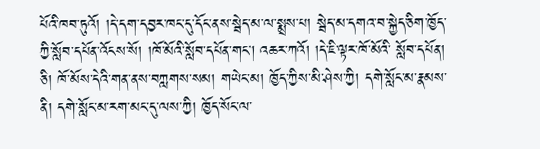པོའི་ཁབ་ཏུའོ། །དེ་དག་དབྱར་ཁང་དུ་དོང་ནས་སྦེད་མ་ལ་སྨྲས་པ། སྦེད་མ་དགའ་བ་སྐྱེད་ཅིག་ཁྱོད་ཀྱི་སློབ་དཔོན་འོངས་སོ། །ཁོ་མོའི་སློབ་དཔོན་གང། འཆར་ཀའོ། །དེ་ཇི་ལྟར་ཁོ་མོའི་ སློབ་དཔོན། ཅི། ཁོ་མོས་དེའི་གན་ནས་བཀླགས་སམ། གཡེང་མ། ཁྱོད་ཀྱིས་མི་ཤེས་ཀྱི། དགེ་སློང་མ་རྣམས་ནི། དགེ་སློང་མ་རག་མང་དུ་ལས་ཀྱི། ཁྱོད་སོང་ལ་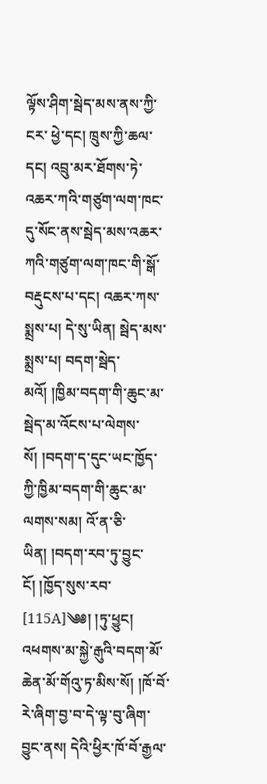ལྟོས་ཤིག་སྦེད་མས་ནས་ཀྱི་ངར་ ཕྱེ་དང། ཁྲུས་ཀྱི་ཆལ་དང། འབྲུ་མར་ཐོགས་ཏེ་འཆར་ཀའི་གཙུག་ལག་ཁང་དུ་སོང་ནས་སྦེད་མས་འཆར་ཀའི་གཙུག་ལག་ཁང་གི་སྒོ་བརྡུངས་པ་དང། འཆར་ཀས་སྨྲས་པ། དེ་སུ་ཡིན། སྦེད་མས་ སྨྲས་པ། བདག་སྦེད་མའོ། །ཁྱིམ་བདག་གི་ཆུང་མ་སྦེད་མ་འོངས་པ་ལེགས་སོ། །བདག་ད་དུང་ཡང་ཁྱོད་ཀྱི་ཁྱིམ་བདག་གི་ཆུང་མ་ལགས་སམ། འོ་ན་ཅི་ཡིན། །བདག་རབ་ཏུ་བྱུང་ངོ། །ཁྱོད་སུས་རབ་ [115A]༄༅། །ཏུ་ཕྱུང། འཕགས་མ་སྐྱེ་རྒུའི་བདག་མོ་ཆེན་མོ་གོའུ་ཏ་མིས་སོ། །ཁོ་བོ་རེ་ཞིག་བྱ་བ་དེ་ལྟ་བུ་ཞིག་བྱུང་ནས། དེའི་ཕྱིར་ཁོ་བོ་རྒྱལ་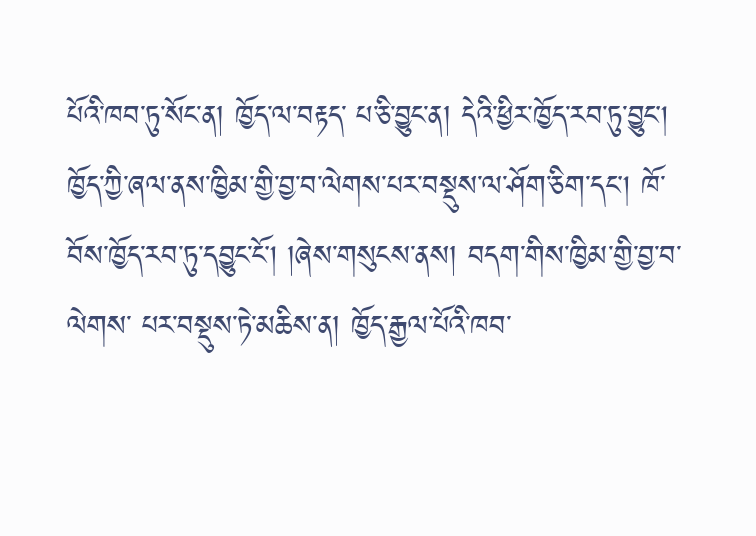པོའི་ཁབ་ཏུ་སོང་ན། ཁྱོད་ལ་བརྟད་ པ་ཅི་བྱུང་ན། དེའི་ཕྱིར་ཁྱོད་རབ་ཏུ་བྱུང། ཁྱོད་ཀྱི་ཞལ་ནས་ཁྱིམ་གྱི་བྱ་བ་ལེགས་པར་བསྡུས་ལ་ཤོག་ཅིག་དང། ཁོ་བོས་ཁྱོད་རབ་ཏུ་དབྱུང་ངོ། །ཞེས་གསུངས་ནས། བདག་གིས་ཁྱིམ་གྱི་བྱ་བ་ལེགས་ པར་བསྡུས་ཏེ་མཆིས་ན། ཁྱོད་རྒྱལ་པོའི་ཁབ་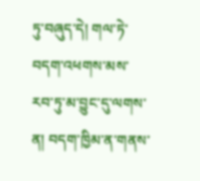ཏུ་བཞུད་དེ། གལ་ཏེ་བདག་འཕགས་མས་རབ་ཏུ་མ་བྱུང་དུ་ལགས་ན། བདག་ཁྱིམ་ན་གནས་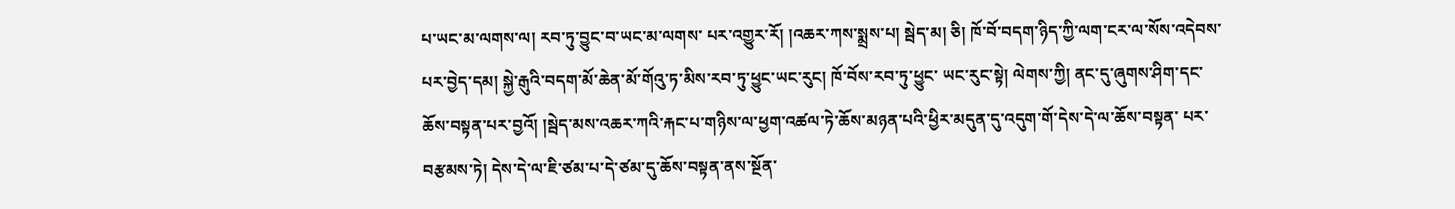པ་ཡང་མ་ལགས་ལ། རབ་ཏུ་བྱུང་བ་ཡང་མ་ལགས་ པར་འགྱུར་རོ། །འཆར་ཀས་སྨྲས་པ། སྦེད་མ། ཅི། ཁོ་བོ་བདག་ཉིད་ཀྱི་ལག་ངར་ལ་སོས་འདེབས་པར་བྱེད་དམ། སྐྱེ་རྒུའི་བདག་མོ་ཆེན་མོ་གོའུ་ཏ་མིས་རབ་ཏུ་ཕྱུང་ཡང་རུང། ཁོ་བོས་རབ་ཏུ་ཕྱུང་ ཡང་རུང་སྟེ། ལེགས་ཀྱི། ནང་དུ་ཞུགས་ཤིག་དང་ཆོས་བསྟན་པར་བྱའོ། །སྦེད་མས་འཆར་ཀའི་རྐང་པ་གཉིས་ལ་ཕྱག་འཚལ་ཏེ་ཆོས་མཉན་པའི་ཕྱིར་མདུན་དུ་འདུག་གོ་དེས་དེ་ལ་ཆོས་བསྟན་ པར་བརྩམས་ཏེ། དེས་དེ་ལ་ཇི་ཙམ་པ་དེ་ཙམ་དུ་ཆོས་བསྟན་ནས་སྔོན་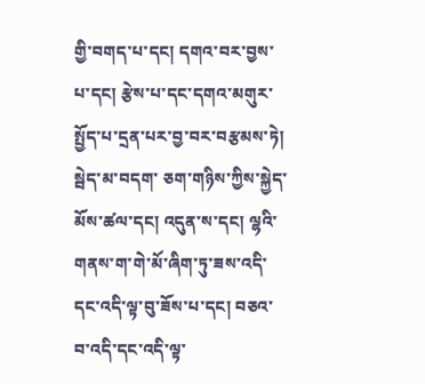གྱི་བགད་པ་དང། དགའ་བར་བྱས་པ་དང། རྩེས་པ་དང་དགའ་མགུར་སྤྱོད་པ་དྲན་པར་བྱ་བར་བརྩམས་ཏེ། སྦེད་མ་བདག་ ཅག་གཉིས་ཀྱིས་སྐྱེད་མོས་ཚལ་དང། འདུན་ས་དང། ལྷའི་གནས་ག་གེ་མོ་ཞིག་ཏུ་ཟས་འདི་དང་འདི་ལྟ་བུ་ཟོས་པ་དང། བཅའ་བ་འདི་དང་འདི་ལྟ་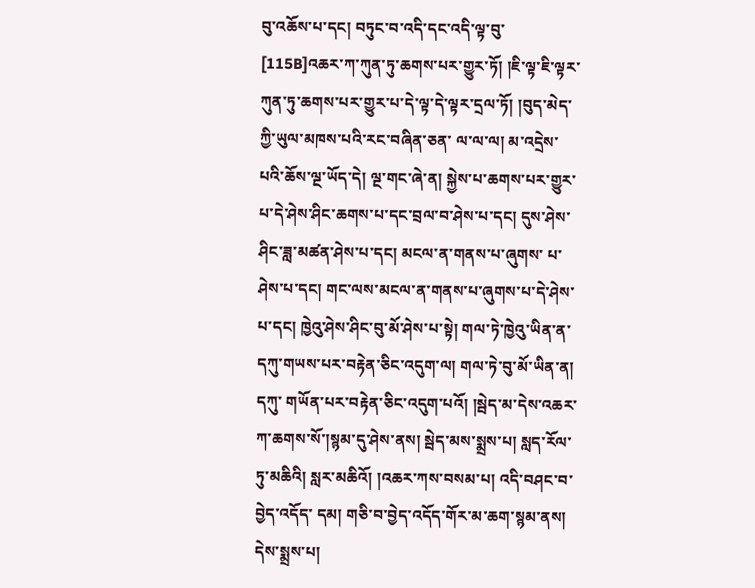བུ་འཆོས་པ་དང། བཏུང་བ་འདི་དང་འདི་ལྟ་བུ་ [115B]འཆར་ཀ་ཀུན་ཏུ་ཆགས་པར་གྱུར་ཏོ། །ཇི་ལྟ་ཇི་ལྟར་ཀུན་ཏུ་ཆགས་པར་གྱུར་པ་དེ་ལྟ་དེ་ལྟར་དྲལ་ཏོ། །བུད་མེད་ཀྱི་ཡུལ་མཁས་པའི་རང་བཞིན་ཅན་ ལ་ལ་ལ། མ་འདྲེས་པའི་ཆོས་ལྔ་ཡོད་དེ། ལྔ་གང་ཞེ་ན། སྐྱེས་པ་ཆགས་པར་གྱུར་པ་དེ་ཤེས་ཤིང་ཆགས་པ་དང་བྲལ་བ་ཤེས་པ་དང། དུས་ཤེས་ཤིང་ཟླ་མཚན་ཤེས་པ་དང། མངལ་ན་གནས་པ་ཞུགས་ པ་ཤེས་པ་དང། གང་ལས་མངལ་ན་གནས་པ་ཞུགས་པ་དེ་ཤེས་པ་དང། ཁྱེའུ་ཤེས་ཤིང་བུ་མོ་ཤེས་པ་སྟེ། གལ་ཏེ་ཁྱེའུ་ཡིན་ན་དཀུ་གཡས་པར་བརྟེན་ཅིང་འདུག་ལ། གལ་ཏེ་བུ་མོ་ཡིན་ན། དཀུ་ གཡོན་པར་བརྟེན་ཅིང་འདུག་པའོ། །སྦེད་མ་དེས་འཆར་ཀ་ཆགས་སོ་།སྙམ་དུ་ཤེས་ནས། སྦེད་མས་སྨྲས་པ། སླད་རོལ་ཏུ་མཆིའི། སླར་མཆིའོ། །འཆར་ཀས་བསམ་པ། འདི་བཤང་བ་བྱེད་འདོད་ དམ། གཅི་བ་བྱེད་འདོད་གོར་མ་ཆག་སྙམ་ནས། དེས་སྨྲས་པ།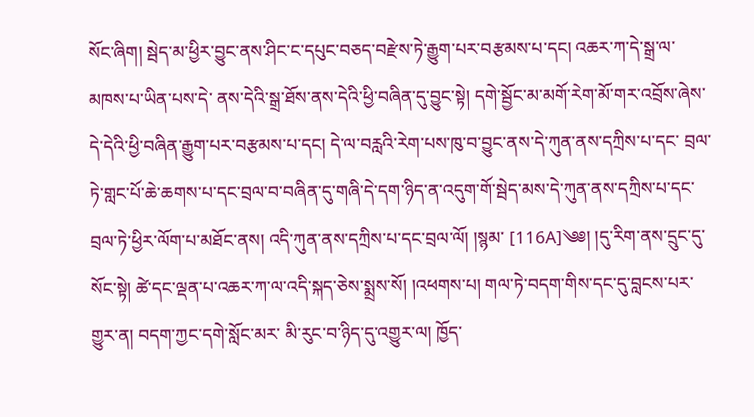སོང་ཞིག། སྦེད་མ་ཕྱིར་བྱུང་ནས་ཤིང་ང་དཔུང་བཅད་བརྫེས་ཏེ་རྒྱུག་པར་བརྩམས་པ་དང། འཆར་ཀ་དེ་སྒྲ་ལ་མཁས་པ་ཡིན་པས་དེ་ ནས་དེའི་སྒྲ་ཐོས་ནས་དེའི་ཕྱི་བཞིན་དུ་བྱུང་སྟེ། དགེ་སྦྱོང་མ་མགོ་རེག་མོ་གར་འབྲོས་ཞེས་དེ་དེའི་ཕྱི་བཞིན་རྒྱུག་པར་བརྩམས་པ་དང། དེ་ལ་བརླའི་རེག་པས་ཁུ་བ་བྱུང་ནས་དེ་ཀུན་ནས་དཀྲིས་པ་དང་ བྲལ་ཏེ་གླང་པོ་ཆེ་ཆགས་པ་དང་བྲལ་བ་བཞིན་དུ་གཞི་དེ་དག་ཉིད་ན་འདུག་གོ་སྦེད་མས་དེ་ཀུན་ནས་དཀྲིས་པ་དང་བྲལ་ཏེ་ཕྱིར་ལོག་པ་མཐོང་ནས། འདི་ཀུན་ནས་དཀྲིས་པ་དང་བྲལ་ལོ། །སྙམ་ [116A]༄༅། །དུ་རིག་ནས་དྲུང་དུ་སོང་སྟེ། ཚེ་དང་ལྡན་པ་འཆར་ཀ་ལ་འདི་སྐད་ཅེས་སྨྲས་སོ། །འཕགས་པ། གལ་ཏེ་བདག་གིས་དང་དུ་བླངས་པར་གྱུར་ན། བདག་ཀྱང་དགེ་སློང་མར་ མི་རུང་བ་ཉིད་དུ་འགྱུར་ལ། ཁྱོད་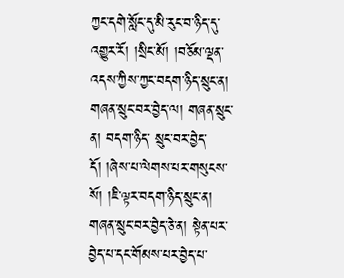ཀྱང་དགེ་སློང་དུ་མི་རུང་བ་ཉིད་དུ་འགྱུར་རོ། །སྲིང་མོ། །བཅོམ་ལྡན་འདས་ཀྱིས་ཀྱང་བདག་ཉིད་སྲུང་ན། གཞན་སྲུང་བར་བྱེད་ལ། གཞན་སྲུང་ན། བདག་ཉིད་ སྲུང་བར་བྱེད་དོ། །ཞེས་པ་ལེགས་པར་གསུངས་སོ། །ཇི་ལྟར་བདག་ཉིད་སྲུང་ན། གཞན་སྲུང་བར་བྱེད་ཅེ་ན། སྟེན་པར་བྱེད་པ་དང་གོམས་པར་བྱེད་པ་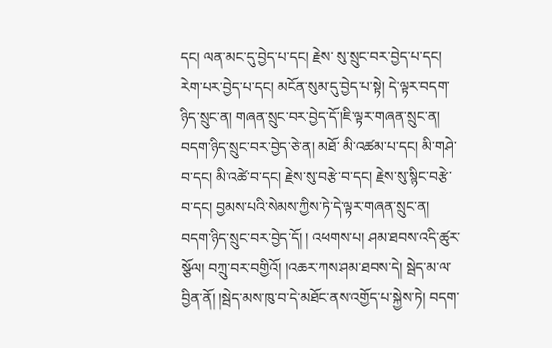དང། ལན་མང་དུ་བྱེད་པ་དང། རྗེས་ སུ་སྲུང་བར་བྱེད་པ་དང། རེག་པར་བྱེད་པ་དང། མངོན་སུམ་དུ་བྱེད་པ་སྟེ། དེ་ལྟར་བདག་ཉིད་སྲུང་ན། གཞན་སྲུང་བར་བྱེད་དོ་།ཇི་ལྟར་གཞན་སྲུང་ན། བདག་ཉིད་སྲུང་བར་བྱེད་ཅེ་ན། མཐོ་ མི་འཚམ་པ་དང། མི་གཤེ་བ་དང། མི་འཚེ་བ་དང། རྗེས་སུ་བརྩེ་བ་དང། རྗེས་སུ་སྙིང་བརྩེ་བ་དང། བྱམས་པའི་སེམས་ཀྱིས་ཏེ་དེ་ལྟར་གཞན་སྲུང་ན། བདག་ཉིད་སྲུང་བར་བྱེད་དོ། ། འཕགས་པ། ཤམ་ཐབས་འདི་ཚུར་སྩོལ། བཀྲུ་བར་བགྱིའོ། །འཆར་ཀས་ཤམ་ཐབས་དེ། སྦེད་མ་ལ་བྱིན་ནོ། །སྦེད་མས་ཁུ་བ་དེ་མཐོང་ནས་འགྱོད་པ་སྐྱེས་ཏེ། བདག་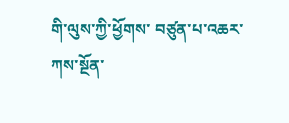གི་ལུས་ཀྱི་ཕྱོགས་ བཙུན་པ་འཆར་ཀས་སྔོན་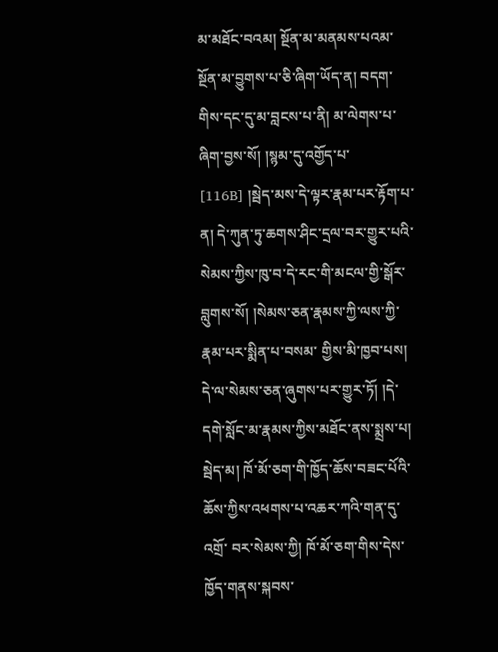མ་མཐོང་བའམ། སྔོན་མ་མནམས་པའམ་སྔོན་མ་བྱུགས་པ་ཅི་ཞིག་ཡོད་ན། བདག་གིས་དང་དུ་མ་བླངས་པ་ནི། མ་ལེགས་པ་ཞིག་བྱས་སོ། །སྙམ་དུ་འགྱོད་པ་ [116B] །སྦེད་མས་དེ་ལྟར་རྣམ་པར་རྟོག་པ་ན། དེ་ཀུན་ཏུ་ཆགས་ཤིང་དྲལ་བར་གྱུར་པའི་སེམས་ཀྱིས་ཁུ་བ་དེ་རང་གི་མངལ་གྱི་སྒོར་བླུགས་སོ། །སེམས་ཅན་རྣམས་ཀྱི་ལས་ཀྱི་རྣམ་པར་སྨིན་པ་བསམ་ གྱིས་མི་ཁྱབ་པས། དེ་ལ་སེམས་ཅན་ཞུགས་པར་གྱུར་ཏོ། །དེ་དགེ་སློང་མ་རྣམས་ཀྱིས་མཐོང་ནས་སྨྲས་པ། སྦེད་མ། ཁོ་མོ་ཅག་གི་ཁྱོད་ཆོས་བཟང་པོའི་ཆོས་ཀྱིས་འཕགས་པ་འཆར་ཀའི་གན་དུ་འགྲོ་ བར་སེམས་ཀྱི། ཁོ་མོ་ཅག་གིས་དེས་ཁྱོད་གནས་སྐབས་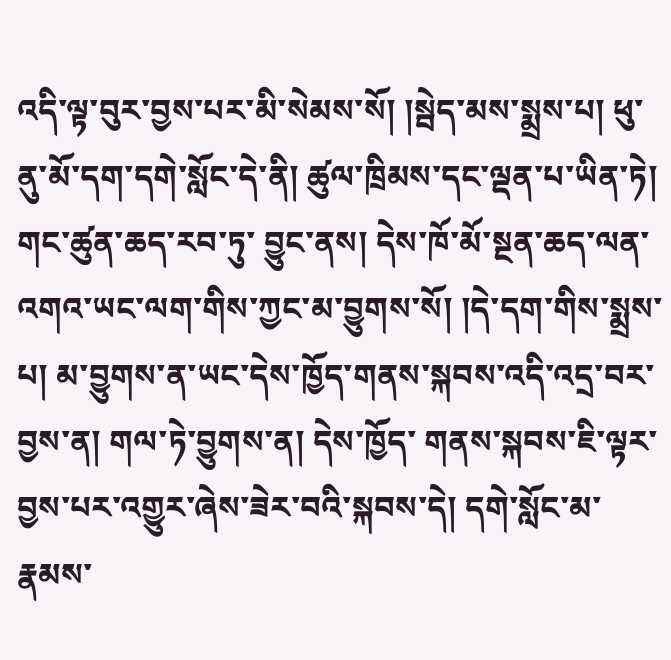འདི་ལྟ་བུར་བྱས་པར་མི་སེམས་སོ། །སྦེད་མས་སྨྲས་པ། ཕུ་ནུ་མོ་དག་དགེ་སློང་དེ་ནི། ཚུལ་ཁྲིམས་དང་ལྡན་པ་ཡིན་ཏེ། གང་ཚུན་ཆད་རབ་ཏུ་ བྱུང་ནས། དེས་ཁོ་མོ་སྔན་ཆད་ལན་འགའ་ཡང་ལག་གིས་ཀྱང་མ་བྱུགས་སོ། །དེ་དག་གིས་སྨྲས་པ། མ་བྱུགས་ན་ཡང་དེས་ཁྱོད་གནས་སྐབས་འདི་འདྲ་བར་བྱས་ན། གལ་ཏེ་བྱུགས་ན། དེས་ཁྱོད་ གནས་སྐབས་ཇི་ལྟར་བྱས་པར་འགྱུར་ཞེས་ཟེར་བའི་སྐབས་དེ། དགེ་སློང་མ་རྣམས་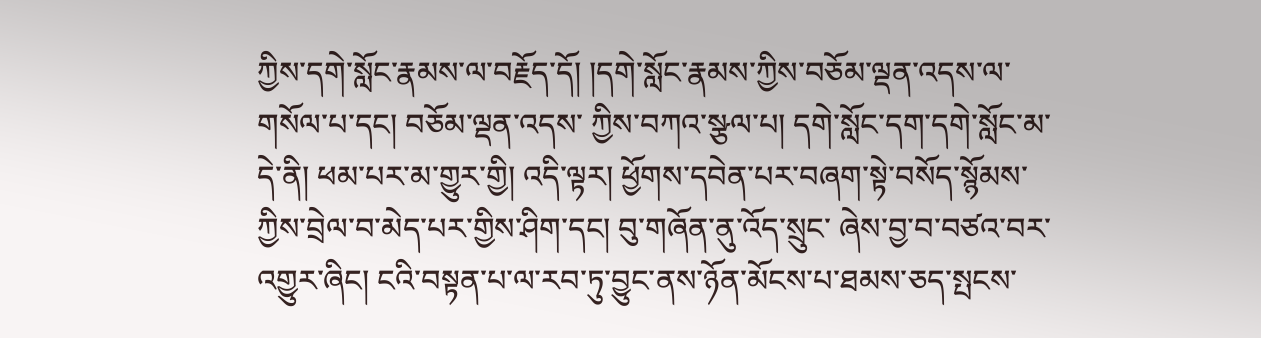ཀྱིས་དགེ་སློང་རྣམས་ལ་བརྗོད་དོ། །དགེ་སློང་རྣམས་ཀྱིས་བཅོམ་ལྡན་འདས་ལ་གསོལ་པ་དང། བཅོམ་ལྡན་འདས་ ཀྱིས་བཀའ་སྩལ་པ། དགེ་སློང་དག་དགེ་སློང་མ་དེ་ནི། ཕམ་པར་མ་གྱུར་གྱི། འདི་ལྟར། ཕྱོགས་དབེན་པར་བཞག་སྟེ་བསོད་སྙོམས་ཀྱིས་བྲེལ་བ་མེད་པར་གྱིས་ཤིག་དང། བུ་གཞོན་ནུ་འོད་སྲུང་ ཞེས་བྱ་བ་བཙའ་བར་འགྱུར་ཞིང། ངའི་བསྟན་པ་ལ་རབ་ཏུ་བྱུང་ནས་ཉོན་མོངས་པ་ཐམས་ཅད་སྤངས་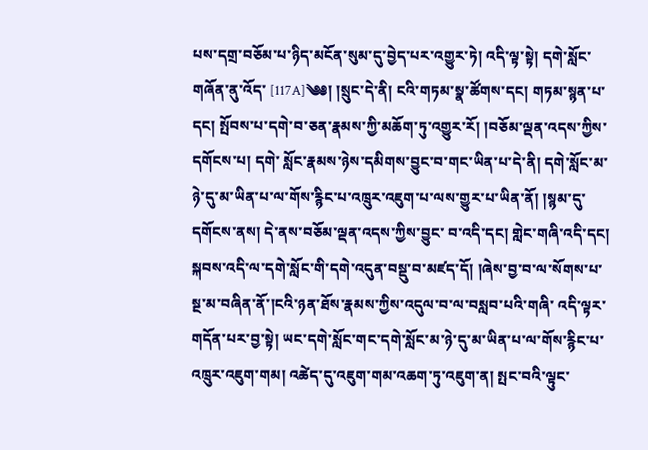པས་དགྲ་བཅོམ་པ་ཉིད་མངོན་སུམ་དུ་བྱེད་པར་འགྱུར་ཏེ། འདི་ལྟ་སྟེ། དགེ་སློང་གཞོན་ནུ་འོད་ [117A]༄༅། །སྲུང་དེ་ནི། ངའི་གཏམ་སྣ་ཚོགས་དང། གཏམ་སྙན་པ་དང། སྤོབས་པ་དགེ་བ་ཅན་རྣམས་ཀྱི་མཆོག་ཏུ་འགྱུར་རོ། །བཅོམ་ལྡན་འདས་ཀྱིས་དགོངས་པ། དགེ་ སློང་རྣམས་ཉེས་དམིགས་བྱུང་བ་གང་ཡིན་པ་དེ་ནི། དགེ་སློང་མ་ཉེ་དུ་མ་ཡིན་པ་ལ་གོས་རྙིང་པ་འཁྲུར་འཇུག་པ་ལས་གྱུར་པ་ཡིན་ནོ། །སྙམ་དུ་དགོངས་ནས། དེ་ནས་བཅོམ་ལྡན་འདས་ཀྱིས་བྱུང་ བ་འདི་དང། གླེང་གཞི་འདི་དང། སྐབས་འདི་ལ་དགེ་སློང་གི་དགེ་འདུན་བསྡུ་བ་མཛད་དོ། །ཞེས་བྱ་བ་ལ་སོགས་པ་སྔ་མ་བཞིན་ནོ་།ངའི་ཉན་ཐོས་རྣམས་ཀྱིས་འདུལ་བ་ལ་བསླབ་པའི་གཞི་ འདི་ལྟར་གདོན་པར་བྱ་སྟེ། ཡང་དགེ་སློང་གང་དགེ་སློང་མ་ཉེ་དུ་མ་ཡིན་པ་ལ་གོས་རྙིང་པ་འཁྲུར་འཇུག་གམ། འཚེད་དུ་འཇུག་གམ་འཆག་ཏུ་འཇུག་ན། སྤང་བའི་ལྟུང་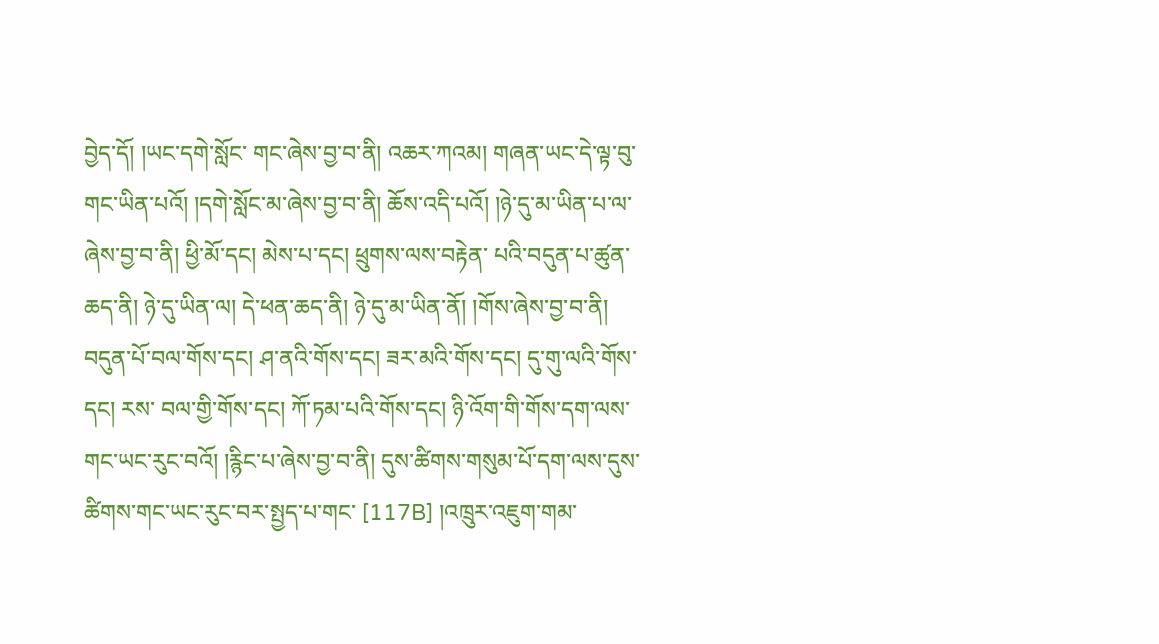བྱེད་དོ། །ཡང་དགེ་སློང་ གང་ཞེས་བྱ་བ་ནི། འཆར་ཀའམ། གཞན་ཡང་དེ་ལྟ་བུ་གང་ཡིན་པའོ། །དགེ་སློང་མ་ཞེས་བྱ་བ་ནི། ཆོས་འདི་པའོ། །ཉེ་དུ་མ་ཡིན་པ་ལ་ཞེས་བྱ་བ་ནི། ཕྱི་མོ་དང། མེས་པ་དང། ཕྲུགས་ལས་བརྟེན་ པའི་བདུན་པ་ཚུན་ཆད་ནི། ཉེ་དུ་ཡིན་ལ། དེ་ཕན་ཆད་ནི། ཉེ་དུ་མ་ཡིན་ནོ། །གོས་ཞེས་བྱ་བ་ནི། བདུན་པོ་བལ་གོས་དང། ཤ་ནའི་གོས་དང། ཟར་མའི་གོས་དང། དུ་གུ་ལའི་གོས་དང། རས་ བལ་གྱི་གོས་དང། ཀོ་ཏམ་པའི་གོས་དང། ཉི་འོག་གི་གོས་དག་ལས་གང་ཡང་རུང་བའོ། །རྙིང་པ་ཞེས་བྱ་བ་ནི། དུས་ཚིགས་གསུམ་པོ་དག་ལས་དུས་ཚིགས་གང་ཡང་རུང་བར་སྤྱད་པ་གང་ [117B] །འཁྲུར་འཇུག་གམ་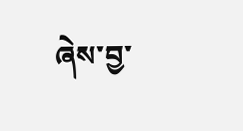ཞེས་བྱ་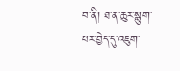བ་ནི། ཐ་ན་ཆུར་སྙུག་པར་བྱེད་དུ་འཇུག་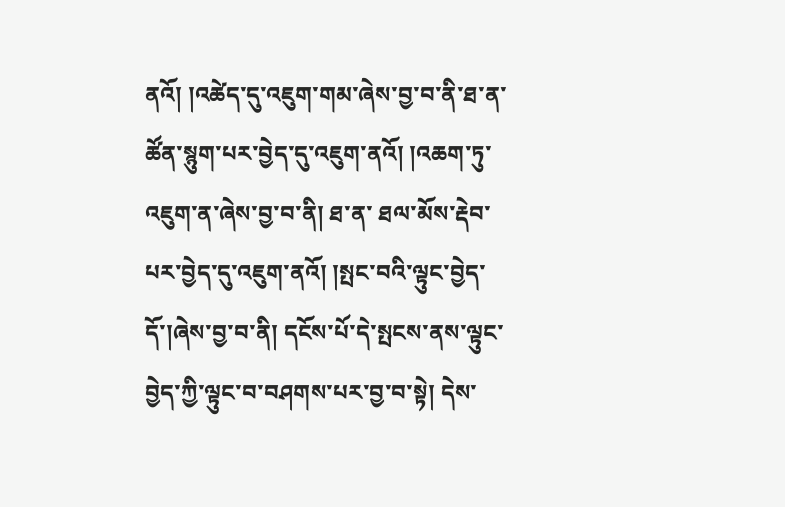ནའོ། །འཚེད་དུ་འཇུག་གམ་ཞེས་བྱ་བ་ནི་ཐ་ན་ཚོན་སྙུག་པར་བྱེད་དུ་འཇུག་ནའོ། །འཆག་ཏུ་འཇུག་ན་ཞེས་བྱ་བ་ནི། ཐ་ན་ ཐལ་མོས་རྡེབ་པར་བྱེད་དུ་འཇུག་ནའོ། །སྤང་བའི་ལྟུང་བྱེད་དོ་།ཞེས་བྱ་བ་ནི། དངོས་པོ་དེ་སྤངས་ནས་ལྟུང་བྱེད་ཀྱི་ལྟུང་བ་བཤགས་པར་བྱ་བ་སྟེ། དེས་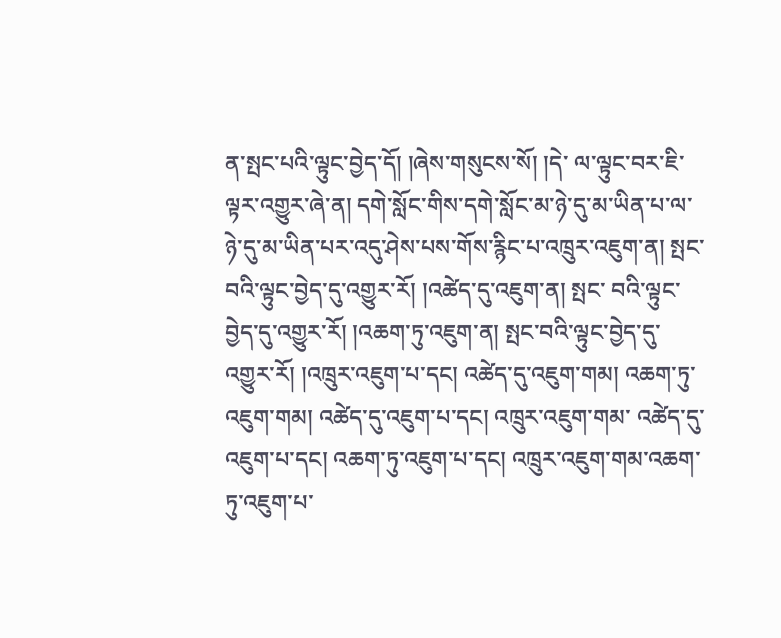ན་སྤང་པའི་ལྟུང་བྱེད་དོ། །ཞེས་གསུངས་སོ། །དེ་ ལ་ལྟུང་བར་ཇི་ལྟར་འགྱུར་ཞེ་ན། དགེ་སློང་གིས་དགེ་སློང་མ་ཉེ་དུ་མ་ཡིན་པ་ལ་ཉེ་དུ་མ་ཡིན་པར་འདུ་ཤེས་པས་གོས་རྙིང་པ་འཁྲུར་འཇུག་ན། སྤང་བའི་ལྟུང་བྱེད་དུ་འགྱུར་རོ། །འཚེད་དུ་འཇུག་ན། སྤང་ བའི་ལྟུང་བྱེད་དུ་འགྱུར་རོ། །འཆག་ཏུ་འཇུག་ན། སྤང་བའི་ལྟུང་བྱེད་དུ་འགྱུར་རོ། །འཁྲུར་འཇུག་པ་དང། འཚེད་དུ་འཇུག་གམ། འཆག་ཏུ་འཇུག་གམ། འཚེད་དུ་འཇུག་པ་དང། འཁྲུར་འཇུག་གམ་ འཚེད་དུ་འཇུག་པ་དང། འཆག་ཏུ་འཇུག་པ་དང། འཁྲུར་འཇུག་གམ་འཆག་ཏུ་འཇུག་པ་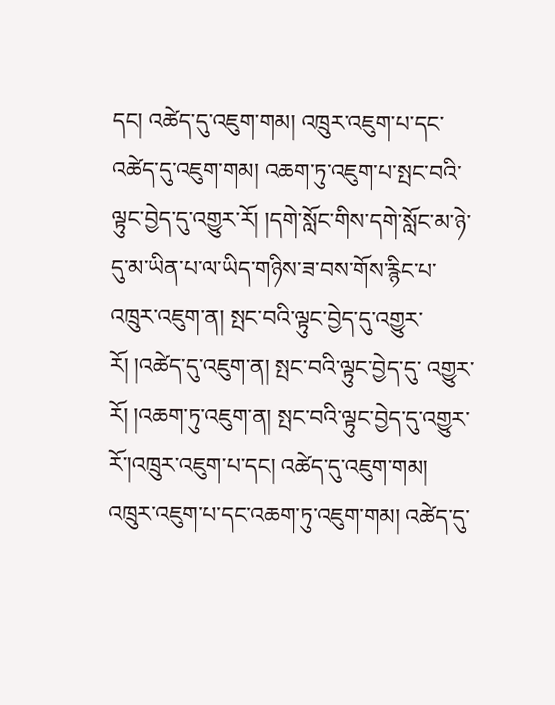དང། འཚེད་དུ་འཇུག་གམ། འཁྲུར་འཇུག་པ་དང་འཚེད་དུ་འཇུག་གམ། འཆག་ཏུ་འཇུག་པ་སྤང་བའི་ ལྟུང་བྱེད་དུ་འགྱུར་རོ། །དགེ་སློང་གིས་དགེ་སློང་མ་ཉེ་དུ་མ་ཡིན་པ་ལ་ཡིད་གཉིས་ཟ་བས་གོས་རྙིང་པ་འཁྲུར་འཇུག་ན། སྤང་བའི་ལྟུང་བྱེད་དུ་འགྱུར་རོ། །འཚེད་དུ་འཇུག་ན། སྤང་བའི་ལྟུང་བྱེད་དུ་ འགྱུར་རོ། །འཆག་ཏུ་འཇུག་ན། སྤང་བའི་ལྟུང་བྱེད་དུ་འགྱུར་རོ་།འཁྲུར་འཇུག་པ་དང། འཚེད་དུ་འཇུག་གམ། འཁྲུར་འཇུག་པ་དང་འཆག་ཏུ་འཇུག་གམ། འཚེད་དུ་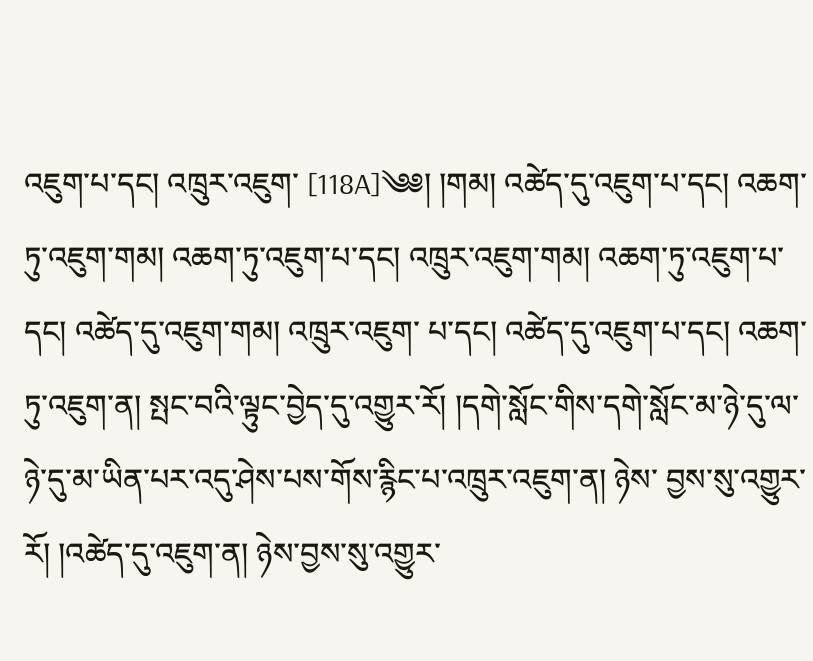འཇུག་པ་དང། འཁྲུར་འཇུག་ [118A]༄༅། །གམ། འཚེད་དུ་འཇུག་པ་དང། འཆག་ཏུ་འཇུག་གམ། འཆག་ཏུ་འཇུག་པ་དང། འཁྲུར་འཇུག་གམ། འཆག་ཏུ་འཇུག་པ་དང། འཚེད་དུ་འཇུག་གམ། འཁྲུར་འཇུག་ པ་དང། འཚེད་དུ་འཇུག་པ་དང། འཆག་ཏུ་འཇུག་ན། སྤང་བའི་ལྟུང་བྱེད་དུ་འགྱུར་རོ། །དགེ་སློང་གིས་དགེ་སློང་མ་ཉེ་དུ་ལ་ཉེ་དུ་མ་ཡིན་པར་འདུ་ཤེས་པས་གོས་རྙིང་པ་འཁྲུར་འཇུག་ན། ཉེས་ བྱས་སུ་འགྱུར་རོ། །འཚེད་དུ་འཇུག་ན། ཉེས་བྱས་སུ་འགྱུར་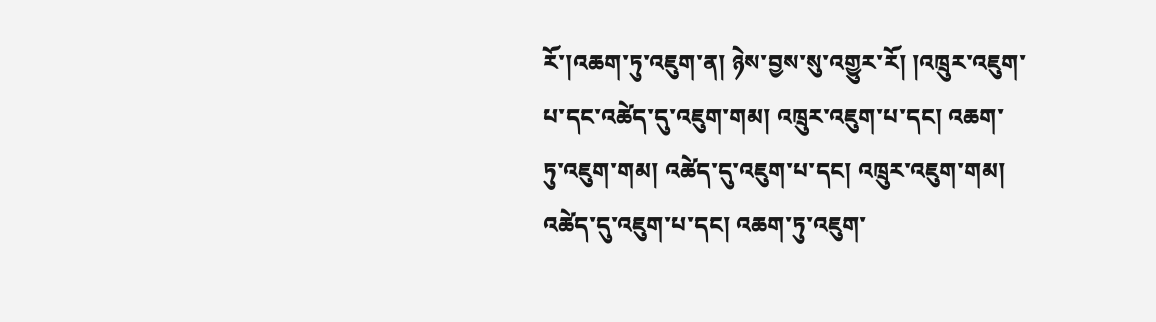རོ་།འཆག་ཏུ་འཇུག་ན། ཉེས་བྱས་སུ་འགྱུར་རོ། །འཁྲུར་འཇུག་པ་དང་འཚེད་དུ་འཇུག་གམ། འཁྲུར་འཇུག་པ་དང། འཆག་ ཏུ་འཇུག་གམ། འཚེད་དུ་འཇུག་པ་དང། འཁྲུར་འཇུག་གམ། འཚེད་དུ་འཇུག་པ་དང། འཆག་ཏུ་འཇུག་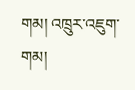གམ། འཁྲུར་འཇུག་གམ།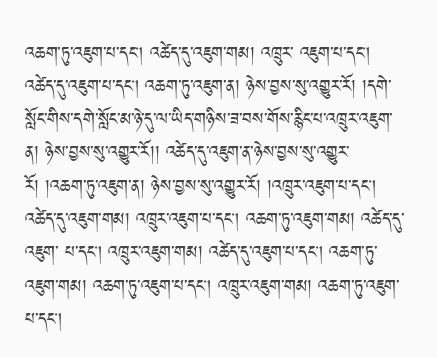འཆག་ཏུ་འཇུག་པ་དང། འཚེད་དུ་འཇུག་གམ། འཁྲུར་ འཇུག་པ་དང། འཚེད་དུ་འཇུག་པ་དང། འཆག་ཏུ་འཇུག་ན། ཉེས་བྱས་སུ་འགྱུར་རོ། །དགེ་སློང་གིས་དགེ་སློང་མ་ཉེ་དུ་ལ་ཡིད་གཉིས་ཟ་བས་གོས་རྙིང་པ་འཁྲུར་འཇུག་ན། ཉེས་བྱས་སུ་འགྱུར་རོ།། འཚེད་དུ་འཇུག་ན་ཉེས་བྱས་སུ་འགྱུར་རོ། །འཆག་ཏུ་འཇུག་ན། ཉེས་བྱས་སུ་འགྱུར་རོ། །འཁྲུར་འཇུག་པ་དང། འཚེད་དུ་འཇུག་གམ། འཁྲུར་འཇུག་པ་དང། འཆག་ཏུ་འཇུག་གམ། འཚེད་དུ་འཇུག་ པ་དང། འཁྲུར་འཇུག་གམ། འཚེད་དུ་འཇུག་པ་དང། འཆག་ཏུ་འཇུག་གམ། འཆག་ཏུ་འཇུག་པ་དང། འཁྲུར་འཇུག་གམ། འཆག་ཏུ་འཇུག་པ་དང།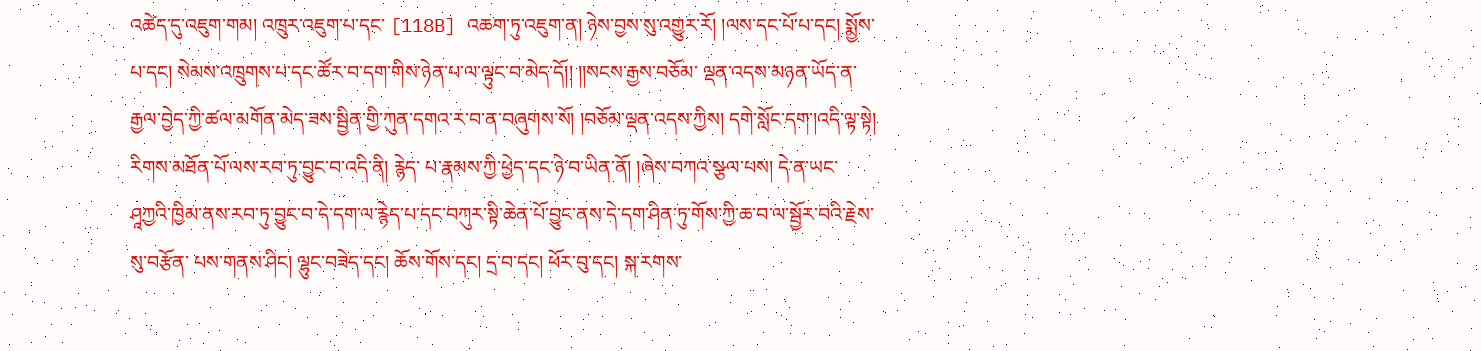འཚེད་དུ་འཇུག་གམ། འཁྲུར་འཇུག་པ་དང་ [118B] འཆག་ཏུ་འཇུག་ན། ཉེས་བྱས་སུ་འགྱུར་རོ། །ལས་དང་པོ་པ་དང། སྨྱོས་པ་དང། སེམས་འཁྲུགས་པ་དང་ཚོར་བ་དག་གིས་ཉེན་པ་ལ་ལྟུང་བ་མེད་དོ།། །།སངས་རྒྱས་བཅོམ་ ལྡན་འདས་མཉན་ཡོད་ན་རྒྱལ་བྱེད་ཀྱི་ཚལ་མགོན་མེད་ཟས་སྦྱིན་གྱི་ཀུན་དགའ་ར་བ་ན་བཞུགས་སོ། །བཅོམ་ལྡན་འདས་ཀྱིས། དགེ་སློང་དག་།འདི་ལྟ་སྟེ། རིགས་མཐོན་པོ་ལས་རབ་ཏུ་བྱུང་བ་འདི་ནི། རྙེད་ པ་རྣམས་ཀྱི་ཕྱེད་དང་ཉེ་བ་ཡིན་ནོ། །ཞེས་བཀའ་སྩལ་པས། དེ་ན་ཡང་ཤཱཀྱའི་ཁྱིམ་ནས་རབ་ཏུ་བྱུང་བ་དེ་དག་ལ་རྙེད་པ་དང་བཀུར་སྟི་ཆེན་པོ་བྱུང་ནས་དེ་དག་ཤིན་ཏུ་གོས་ཀྱི་ཆ་བ་ལ་སྦྱོར་བའི་རྗེས་སུ་བརྩོན་ པས་གནས་ཤིང། ལྷུང་བཟེད་དང། ཆོས་གོས་དང། དྲ་བ་དང། ཕོར་བུ་དང། སྐ་རགས་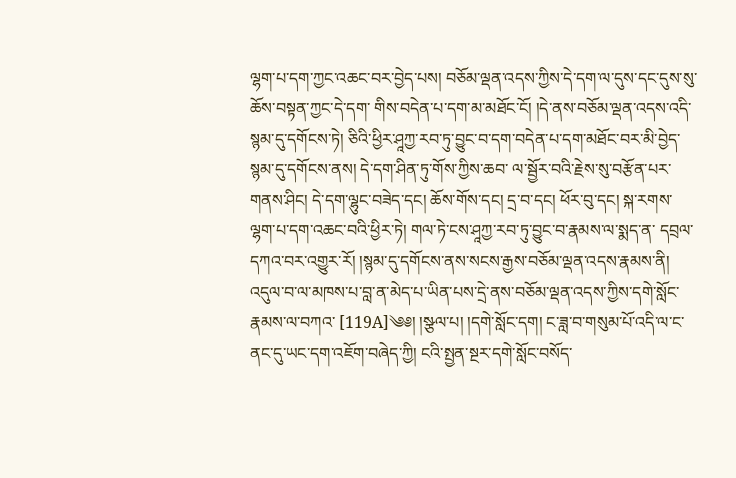ལྷག་པ་དག་ཀྱང་འཆང་བར་བྱེད་པས། བཅོམ་ལྡན་འདས་ཀྱིས་དེ་དག་ལ་དུས་དང་དུས་སུ་ཆོས་བསྟན་ཀྱང་དེ་དག་ གིས་བདེན་པ་དག་མ་མཐོང་ངོ། །དེ་ནས་བཅོམ་ལྡན་འདས་འདི་སྙམ་དུ་དགོངས་ཏེ། ཅིའི་ཕྱིར་ཤཱཀྱ་རབ་ཏུ་བྱུང་བ་དག་བདེན་པ་དག་མཐོང་བར་མི་བྱེད་སྙམ་དུ་དགོངས་ནས། དེ་དག་ཤིན་ཏུ་གོས་ཀྱིས་ཆབ་ ལ་སྦྱོར་བའི་རྗེས་སུ་བརྩོན་པར་གནས་ཤིང། དེ་དག་ལྷུང་བཟེད་དང། ཆོས་གོས་དང། དྲ་བ་དང། ཕོར་བུ་དང། སྐ་རགས་ལྷག་པ་དག་འཆང་བའི་ཕྱིར་ཏེ། གལ་ཏེ་ངས་ཤཱཀྱ་རབ་ཏུ་བྱུང་བ་རྣམས་ལ་སྨད་ན་ དབྲལ་དཀའ་བར་འགྱུར་རོ། །སྙམ་དུ་དགོངས་ནས་སངས་རྒྱས་བཅོམ་ལྡན་འདས་རྣམས་ནི། འདུལ་བ་ལ་མཁས་པ་བླ་ན་མེད་པ་ཡིན་པས་དྲེ་ནས་བཅོམ་ལྡན་འདས་ཀྱིས་དགེ་སློང་རྣམས་ལ་བཀའ་ [119A]༄༅། །སྩལ་པ། །དགེ་སློང་དག། ང་ཟླ་བ་གསུམ་པོ་འདི་ལ་ང་ནང་དུ་ཡང་དག་འཇོག་བཞེད་ཀྱི། ངའི་སྤྱན་སྔར་དགེ་སློང་བསོད་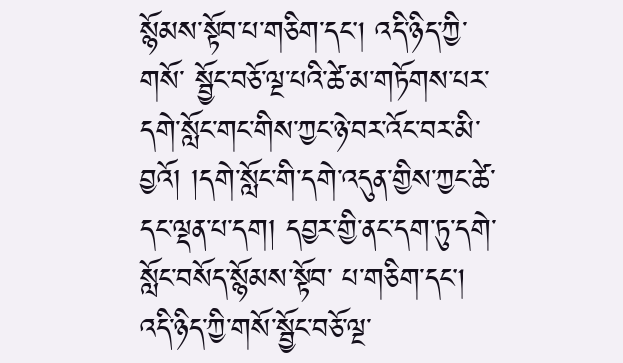སྙོམས་སྟོབ་པ་གཅིག་དང། འདི་ཉིད་ཀྱི་གསོ་ སྦྱོང་བཅོ་ལྔ་པའི་ཚེ་མ་གཏོགས་པར་དགེ་སློང་གང་གིས་ཀྱང་ཉེ་བར་འོང་བར་མི་བྱའོ། །དགེ་སློང་གི་དགེ་འདུན་གྱིས་ཀྱང་ཚེ་དང་ལྡན་པ་དག། དབྱར་གྱི་ནང་དག་ཏུ་དགེ་སློང་བསོད་སྙོམས་སྟོབ་ པ་གཅིག་དང། འདི་ཉིད་ཀྱི་གསོ་སྦྱོང་བཅོ་ལྔ་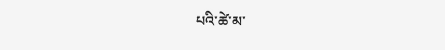པའི་ཚེ་མ་